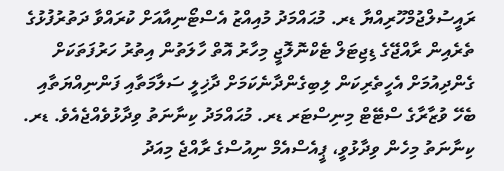ރައީސުލްޖުމްހޫރިއްޔާ ޑރ. މުޙައްމަދު މުއިއްޒު އެސްޓޯނިއާއަށް ކުރައްވާ ދަތުރުފުޅުގެ ތެރެއިން ރާއްޖޭގެ ޑިޖިޓަލް ޓެކްނޮލޮޖީ މިހާރު އޮތް ހާލަތުން އިތުރު ހަރުފަތަކަށް ގެންދިއުމަށް އެހީތެރިކަން ލިބިގެންދާނެކަމަށް ދާޚިލީ ސަލާމަތާއި ފަންނިއްޔަތާއި ބެހޭ ވުޒާރާގެ ސްޓޭޓް މިނިސްޓަރ ޑރ. މުޙައްމަދު ކިނާނަތު ވިދާޅުވެއްޖެއެވެ. ޑރ. ކިނާނަތު މިހެން ވިދާޅުވީ، ޕީއެސްއެމް ނިއުސްގެ ރާއްޖެ މިއަދު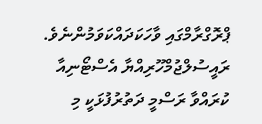ޕްރޮގްރާމްގައި ވާހަކަދައްކަވަމުންނެވެ.
ރައީސުލްޖުމްހޫރިއްޔާ އެސްޓޯނިއާ ކުރައްވާ ރަސްމީ ދަތުރުފުޅަކީ މި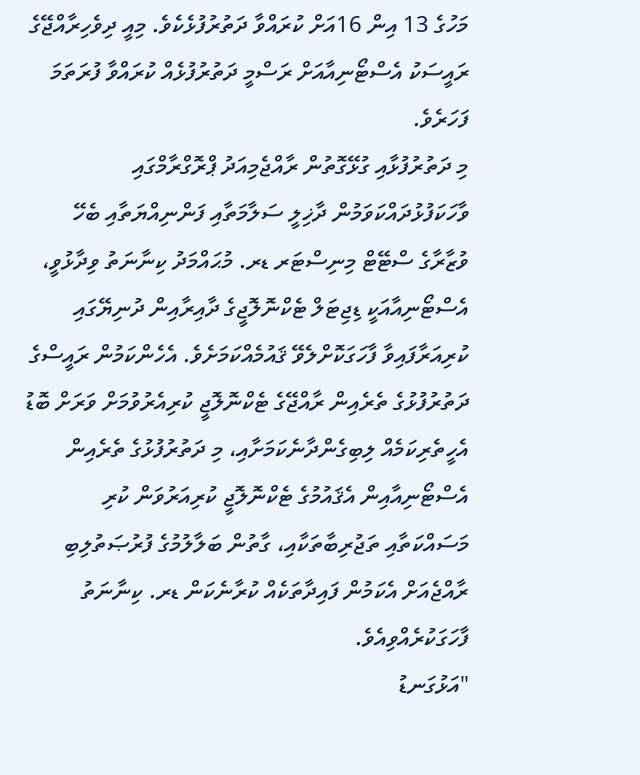މަހުގެ 13 އިން 16އަށް ކުރައްވާ ދަތުރުފުޅެކެވެ. މިއީ ދިވެހިރާއްޖޭގެ ރައީސަކު އެސްޓޯނިއާއަށް ރަސްމީ ދަތުރުފުޅެއް ކުރައްވާ ފުރަތަމަ ފަހަރެވެ.
މި ދަތުރުފުޅާއި ގުޅޭގޮތުން ރާއްޖެމިއަދު ޕްރޮގްރާމްގައި ވާހަކަފުޅުދައްކަވަމުން ދާޚިލީ ސަލާމަތާއި ފަންނިއްޔަތާއި ބެހޭ ވުޒާރާގެ ސްޓޭޓް މިނިސްޓަރ ޑރ. މުޙައްމަދު ކިނާނަތު ވިދާޅުވީ، އެސްޓޯނިއާއަކީ ޑިޖިޓަލް ޓެކްނޮލޮޖީގެ ދާއިރާއިން ދުނިޔޭގައި ކުރިއަރާފައިވާ ފާހަގަކޮށްލެވޭ ޤައުމެއްކަމަށެވެ. އެހެންކަމުން ރައީސްގެ ދަތުރުފުޅުގެ ތެރެއިން ރާއްޖޭގެ ޓެކްނޮލޮޖީ ކުރިއެރުވުމަށް ވަރަށް ބޮޑު އެހީތެރިކަމެއް ލިބިގެންދާނެކަމަށާއި، މި ދަތުރުފުޅުގެ ތެރެއިން އެސްޓޯނިއާއިން އެޤައުމުގެ ޓެކްނޮލޮޖީ ކުރިއަރުވަން ކުރި މަސައްކަތާއި ތަޖުރިބާތަކާއި، ގާތުން ބަލާލުމުގެ ފުރުޞަތުލިބި ރާއްޖެއަށް އެކަމުން ފައިދާތަކެއް ކުރާނެކަން ޑރ. ކިނާނަތު ފާހަގަކުރެއްވިއެވެ.
"އަޅުގަނޑު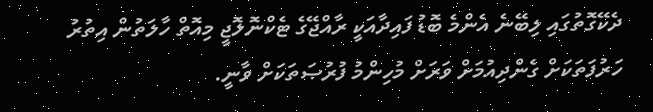ދެކޭގޮތުގައި ލިބޭނެ އެންމެ ބޮޑު ފައިދާއަކީ ރާއްޖޭގެ ޓެކްނޮލޮޖީ މިއޮތް ހާލަތުން އިތުރު ހަރުފަތަކަށް ގެންދިއުމަށް ވަރަށް މުހިންމު ފުރުޞަތަކަށް ވާނީ.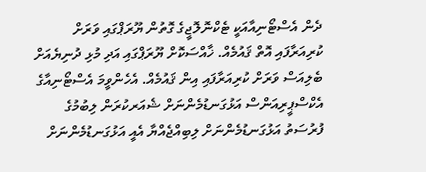ދެން އެސްޓޯނިއާއަކީ ޓެކްނޮލޮޖީގެ ގޮތުން ޔޫރަޕްގައި ވަރަށް ކުރިއަރާފައި އޮތް ޤައުމެއް. ޚާއްސަކޮށް ޔޫރަޕްގައި އަދި މުޅި ދުނިޔެއަށް ބެލިއަސް ވަރަށް ކުރިއަރާފައި އިން ޤައުމެއް. އެހެންވީމަ އެސްޓޯނިއާގެ އެކްސްޕީރިއަންސް އަޅުގަނޑުމެންނަށް ޝެއަރކުރަން ލިބުމުގެ ފުރުސަތު އަޅުގަނޑުމެންނަށް ލިބިއްޖެއްޔާ އެއީ އަޅުގަނޑުމެންނަށް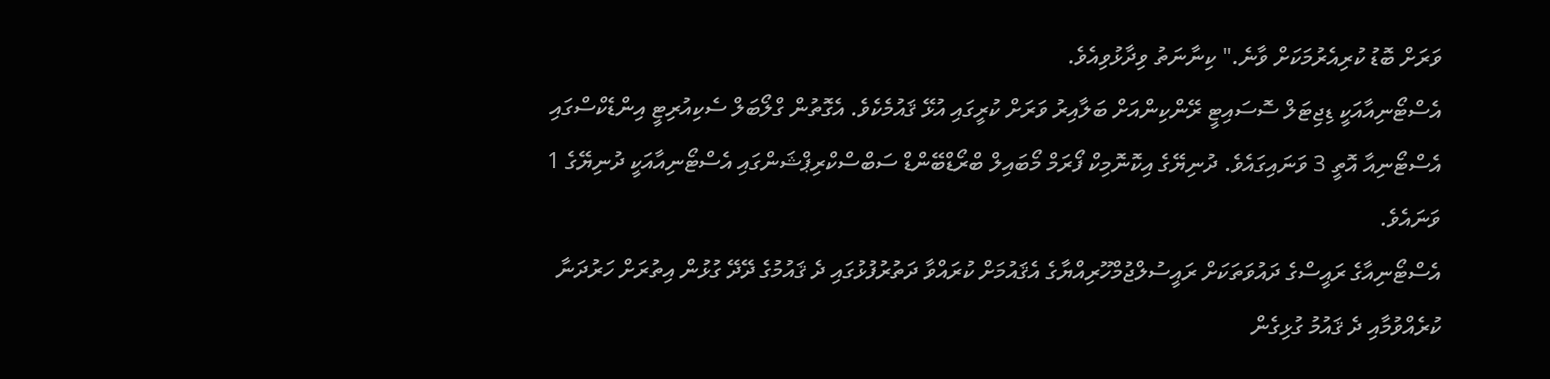ވަރަށް ބޮޑު ކުރިއެރުމަކަށް ވާނެ." ކިނާނަތު ވިދާޅުވިއެވެ.
އެސްޓޯނިއާއަކީ ޑިޖިޓަލް ސޮސައިޓީ ރޭންކިންއަށް ބަލާއިރު ވަރަށް ކުރީގައި އުޅޭ ޤައުމެކެވެ. އެގޮތުން ގްލޯބަލް ސެކިއުރިޓީ އިންޑެކްސްގައި އެސްޓޯނިއާ އޮތީ 3 ވަނައިގައެވެ. ދުނިޔޭގެ އިކޮނޮމިކް ފޯރަމް މޯބައިލް ބްރޯޑްބޭންޑް ސަބްސްކްރިޕްޝަންގައި އެސްޓޯނިއާއަކީ ދުނިޔޭގެ 1 ވަނައެވެ.
އެސްޓޯނިއާގެ ރައީސްގެ ދައުވަތަކަށް ރައީސުލްޖުމްހޫރިއްޔާގެ އެޤައުމަށް ކުރައްވާ ދަތުރުފުޅުގައި ދެ ޤައުމުގެ ދޭދޭ ގުޅުން އިތުރަށް ހަރުދަނާ ކުރެއްވުމާއި ދެ ޤައުމު ގުޅިގެން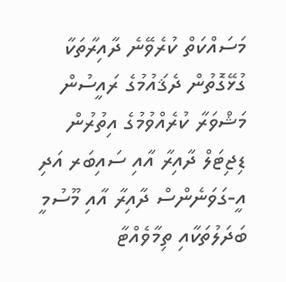މަސައްކަތް ކުރެވޭނެ ދާއިރާތަކާ ގުޅޭގޮތުން ދެޤައުމުގެ ރައީސުން މަޝްވަރާ ކުރެއްވުމުގެ އިތުރުން ޑިޖިޓަލް ދާއިރާ އާއި ސައިބަރ އަދި އީ-ގަވަނެންސް ދާއިރާ އާއި މޫސުމީ ބަދަލުތަކާއި ތިމާވެއްޓާ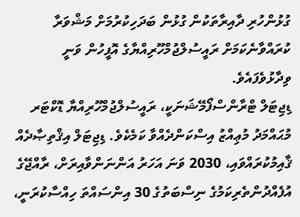ގުޅުންހުރި ދާއިރާތަކުން ގުޅުން ބަދަހިކުރުމަށް މަޝްވަރާ ކުރައްވާނެކަމަށް ރައީސުލްޖުމްހޫރިއްޔާގެ އޮފީހުން ވަނީ ވިދާޅުވެފައެވެ.
ޑިޖިޓަލް ޓްރާންސްފޯމޭޝަނަކީ، ރައީސުލްޖުމްހޫރިއްޔާ ޑޮކްޓަރ މުޙައްމަދު މުޢިއްޒު އިސްކަންދެއްވާ ކަމެކެވެ. ޑިޖިޓަލް އިޤްތިޞާދެއް ޤާއިމުކުރައްވައި، 2030 ވަނަ އަހަރު އަންނަންވާއިރަށް، ރާއްޖޭގެ އުފެއްދުންތެރިކަމުގެ ނިސްބަތުގެ 30 އިންސައްތަ ހިއްސާކުރަނީ،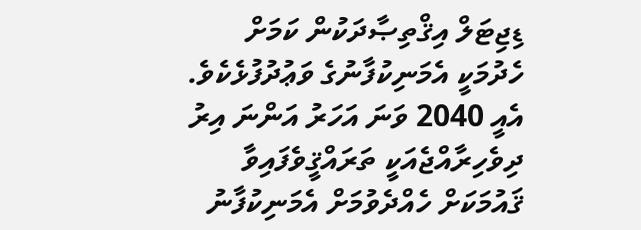ޑިޖިޓަލް އިޤްތިޞާދަކުން ކަމަށް ހެދުމަކީ އެމަނިކުފާނުގެ ވަޢުދުފުޅެކެވެ. އެއީ 2040 ވަނަ އަހަރު އަންނަ އިރު ދިވެހިރާއްޖެއަކީ ތަރައްޤީވެފައިވާ ޤައުމަކަށް ހެއްދެވުމަށް އެމަނިކުފާނު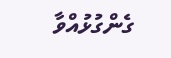ގެންގުޅުއްވާ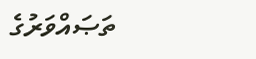ތަޞައްވަރުގެ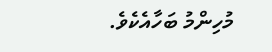މުހިންމު ބަހާއެކެވެ.